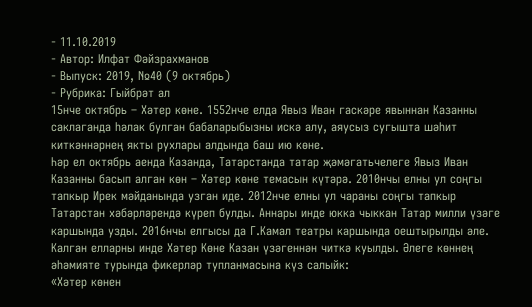- 11.10.2019
- Автор: Илфат Фәйзрахманов
- Выпуск: 2019, №40 (9 октябрь)
- Рубрика: Гыйбрәт ал
15нче октябрь – Хәтер көне. 1552нче елда Явыз Иван гаскәре явыннан Казанны саклаганда һәлак булган бабаларыбызны искә алу, аяусыз сугышта шәһит киткәннәрнең якты рухлары алдында баш ию көне.
Һәр ел октябрь аенда Казанда, Татарстанда татар җәмәгатьчелеге Явыз Иван Казанны басып алган көн – Хәтер көне темасын күтәрә. 2010нчы елны ул соңгы тапкыр Ирек мәйданында узган иде. 2012нче елны ул чараны соңгы тапкыр Татарстан хәбәрләрендә күреп булды. Аннары инде юкка чыккан Татар милли үзәге каршында узды. 2016нчы елгысы да Г.Камал театры каршында оештырылды әле. Калган елларны инде Хәтер Көне Казан үзәгеннән читкә куылды. Әлеге көннең әһәмияте турында фикерләр тупланмасына күз салыйк:
«Хәтер көнен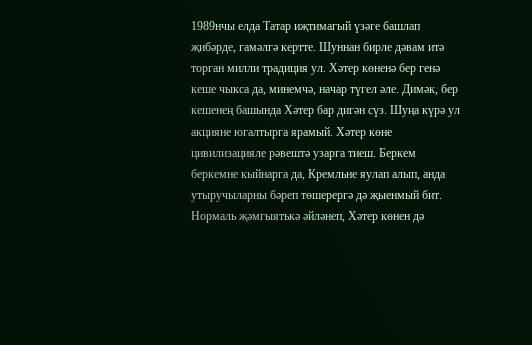1989нчы елда Татар иҗтимагый үзәге башлап җибәрде, гамәлгә кертте. Шуннан бирле дәвам итә торган милли традиция ул. Хәтер көненә бер генә кеше чыкса да, минемчә, начар түгел әле. Димәк, бер кешенең башында Хәтер бар дигән сүз. Шуңа күрә ул акцияне югалтырга ярамый. Хәтер көне цивилизацияле рәвештә узарга тиеш. Беркем беркемне кыйнарга да, Кремльне яулап алып, анда утыручыларны бәреп төшерергә дә җыенмый бит. Нормаль җәмгыятькә әйләнеп, Хәтер көнен дә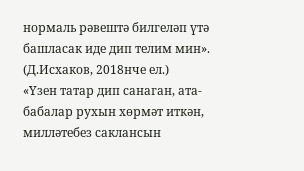нормаль рәвештә билгеләп үтә башласак иде дип телим мин». (Д.Исхаков, 2018нче ел.)
«Үзен татар дип санаган, ата-бабалар рухын хөрмәт иткән, милләтебез саклансын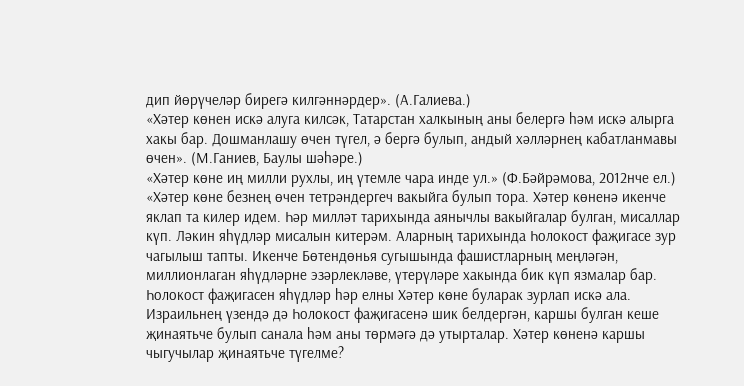дип йөрүчеләр бирегә килгәннәрдер». (А.Галиева.)
«Хәтер көнен искә алуга килсәк, Татарстан халкының аны белергә һәм искә алырга хакы бар. Дошманлашу өчен түгел, ә бергә булып, андый хәлләрнең кабатланмавы өчен». (М.Ганиев, Баулы шәһәре.)
«Хәтер көне иң милли рухлы, иң үтемле чара инде ул.» (Ф.Бәйрәмова, 2012нче ел.)
«Хәтер көне безнең өчен тетрәндергеч вакыйга булып тора. Хәтер көненә икенче яклап та килер идем. Һәр милләт тарихында аянычлы вакыйгалар булган, мисаллар күп. Ләкин яһүдләр мисалын китерәм. Аларның тарихында Һолокост фаҗигасе зур чагылыш тапты. Икенче Бөтендөнья сугышында фашистларның меңләгән, миллионлаган яһүдләрне эзәрлекләве, үтерүләре хакында бик күп язмалар бар. Һолокост фаҗигасен яһүдләр һәр елны Хәтер көне буларак зурлап искә ала. Израильнең үзендә дә Һолокост фаҗигасенә шик белдергән, каршы булган кеше җинаятьче булып санала һәм аны төрмәгә дә утырталар. Хәтер көненә каршы чыгучылар җинаятьче түгелме?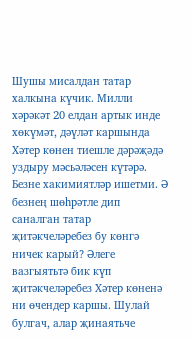Шушы мисалдан татар халкына күчик. Милли хәрәкәт 20 елдан артык инде хөкүмәт, дәүләт каршында Хәтер көнен тиешле дәрәҗәдә уздыру мәсьәләсен күтәрә. Безне хакимиятләр ишетми. Ә безнең шөһрәтле дип саналган татар җитәкчеләребез бу көнгә ничек карый? Әлеге вазгыятьтә бик күп җитәкчеләребез Хәтер көненә ни өчендер каршы. Шулай булгач, алар җинаятьче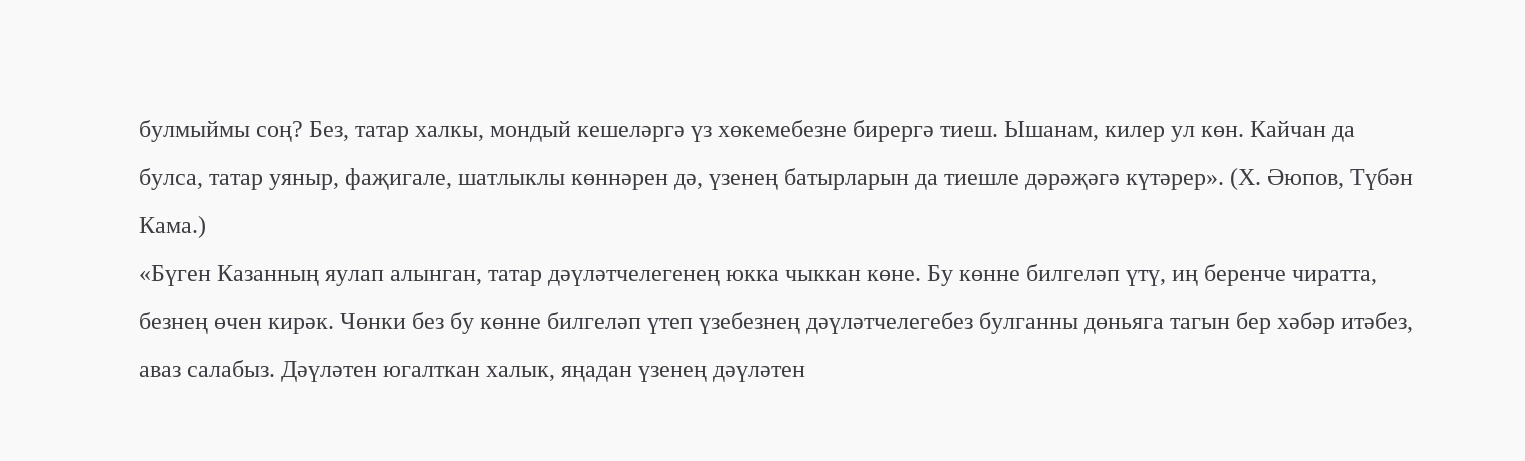булмыймы соң? Без, татар халкы, мондый кешеләргә үз хөкемебезне бирергә тиеш. Ышанам, килер ул көн. Кайчан да булса, татар уяныр, фаҗигале, шатлыклы көннәрен дә, үзенең батырларын да тиешле дәрәҗәгә күтәрер». (Х. Әюпов, Түбән Кама.)
«Бүген Казанның яулап алынган, татар дәүләтчелегенең юкка чыккан көне. Бу көнне билгеләп үтү, иң беренче чиратта, безнең өчен кирәк. Чөнки без бу көнне билгеләп үтеп үзебезнең дәүләтчелегебез булганны дөньяга тагын бер хәбәр итәбез, аваз салабыз. Дәүләтен югалткан халык, яңадан үзенең дәүләтен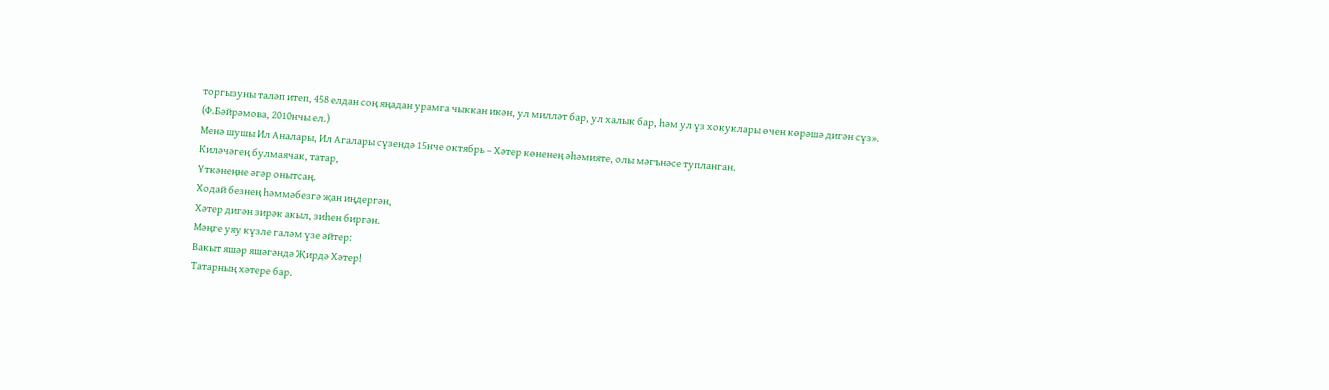торгызуны таләп итеп, 458 елдан соң яңадан урамга чыккан икән, ул милләт бар, ул халык бар, һәм ул үз хокуклары өчен көрәшә дигән сүз». (Ф.Бәйрәмова, 2010нчы ел.)
Менә шушы Ил Аналары, Ил Агалары сүзендә 15нче октябрь – Хәтер көненең әһәмияте, олы мәгънәсе тупланган.
Киләчәгең булмаячак, татар,
Үткәнеңне әгәр онытсаң.
Ходай безнең һәммәбезгә җан иңдергән,
Хәтер дигән зирәк акыл, зиһен биргән.
Мәңге уяу күзле галәм үзе әйтер:
Вакыт яшәр яшәгәндә Җирдә Хәтер!
Татарның хәтере бар.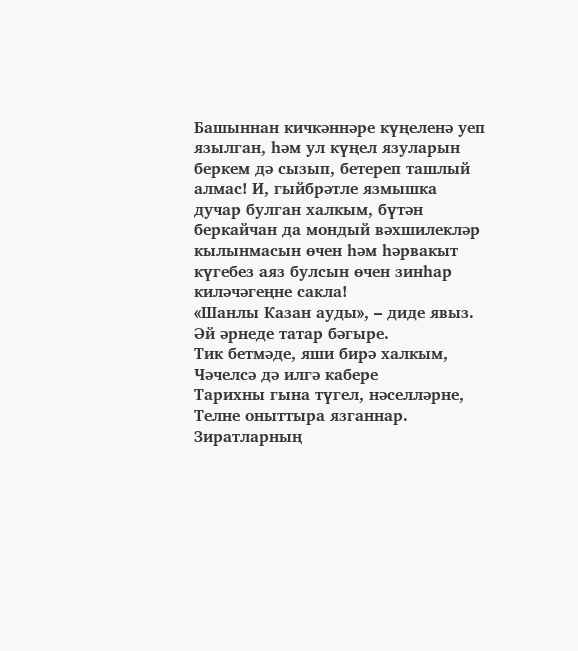Башыннан кичкәннәре күңеленә уеп язылган, һәм ул күңел язуларын беркем дә сызып, бетереп ташлый алмас! И, гыйбрәтле язмышка дучар булган халкым, бүтән беркайчан да мондый вәхшилекләр кылынмасын өчен һәм һәрвакыт күгебез аяз булсын өчен зинһар киләчәгеңне сакла!
«Шанлы Казан ауды», – диде явыз.
Әй әрнеде татар бәгыре.
Тик бетмәде, яши бирә халкым,
Чәчелсә дә илгә кабере
Тарихны гына түгел, нәселләрне,
Телне оныттыра язганнар.
Зиратларның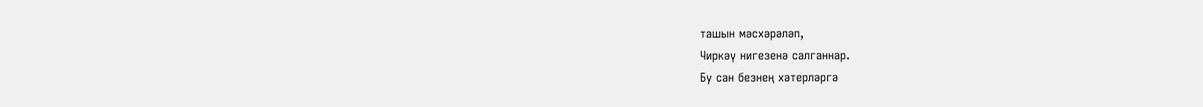ташын мәсхәрәләп,
Чиркәү нигезенә салганнар.
Бу сан безнең хәтерләргә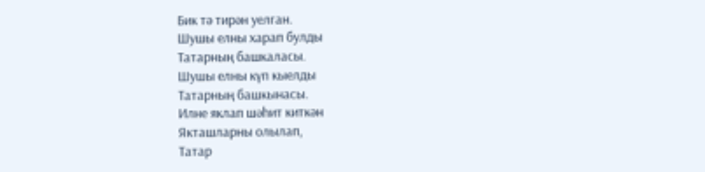Бик тә тирән уелган.
Шушы елны харап булды
Татарның башкаласы.
Шушы елны күп кыелды
Татарның башкынасы.
Илне яклап шәһит киткән
Якташларны олылап,
Татар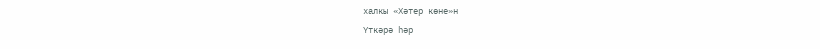халкы «Хәтер көне»н
Үткәрә һәр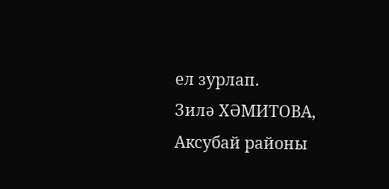ел зурлап.
Зилә ХӘМИТОВА,
Аксубай районы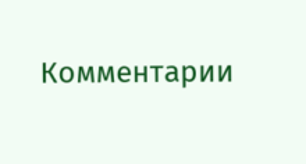Комментарии